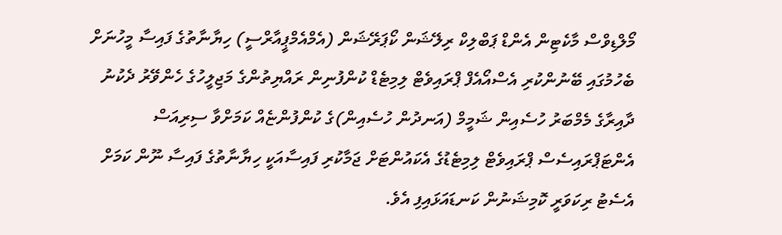މޯލްޑިވްސް މާކެޓިން އެންޑް ޕަބްލިކް ރިލޭޝަން ކޯޕަރޭޝަން (އެމްއެމްޕީއާރްސީ) ހިޔާނާތުގެ ފައިސާ މީހުނަށް ބެހުމުގައި ބޭނުންކުރި އެސްއޯއެފް ޕްރައިވެޓް ލިމިޓެޑް ކުންފުނިން ރައްޔިތުންގެ މަޖިލީހުގެ ހެންވޭރު ދެކުނު ދާއިރާގެ މެމްބަރު ހުސެއިން ޝަމީމް (އަނދުން ހުސެއިން)ގެ ކުންފުންޏެއް ކަމަށްވާ ސިރިއަސް އެންޓަޕްރައިސެސް ޕްރައިވެޓް ލިމިޓެޑުގެ އެކައުންޓަށް ޖަމާކުރި ފައިސާއަކީ ހިޔާނާތުގެ ފައިސާ ނޫން ކަމަށް އެސެޓު ރިކަވަރީ ކޮމިޝަނުން ކަނޑައަޅައިފި އެވެ.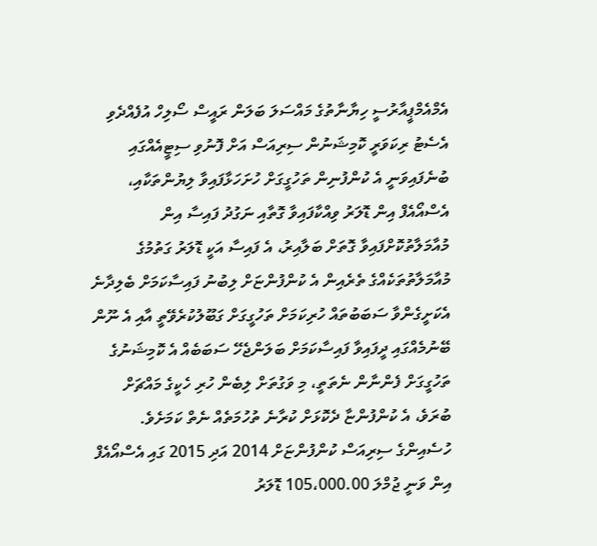އެމްއެމްޕީއާރުސީ ހިޔާނާތުގެ މައްސަލަ ބަލަން ރައީސް ސޯލިހް އުފެއްދެވި އެސެޓު ރިކަވަރީ ކޮމިޝަނުން ސިރިއަސް އަށް ފޮނުވި ސިޓީއެއްގައި ބުނެފައިވަނީ އެ ކުންފުނިން ތަހުގީގަށް ހުށަހަޅާފައިވާ ލިޔުންތަކާއި، އެސްއޯއެފް އިން ޑޮލަރު ވިއްކާފައިވާ ގޮތާއި ނަގުދު ފައިސާ އިން މުއާމަލާތުކޮށްފައިވާ ގޮތަށް ބަލާއިރު، އެ ފައިސާ އަކީ ޑޮލަރު ގަތުމުގެ މުއާމަލާތުތަކެއްގެ ތެރެއިން އެ ކުންފުންޏަށް ލިބުނު ފައިސާކަމަށް ބެލިދާނެ އެކަށީގެންވާ ސަބަބުތައް ހުރިކަމަށް ތަހުގީގަށް ގަބޫލުކުރެވޭތީ އާއި އެ ނޫން ބޭނުމެއްގައި ދީފައިވާ ފައިސާކަމަށް ބަލަންޖެހޭ ސަބަބެއް އެ ކޮމިޝަނުގެ ތަހުގީގަށް ފެންނާން ނެތަތީ، މި ވަގުތަށް ލިބެން ހުރި ހެކީގެ މައްޗަށް ބުރަވެ، އެ ކުންފުންޏާ ދެކޮޅަށް ކުރާނެ ތުހުމަތެއް ނެތް ކަމަށެވެ.
ހުސެއިންގެ ސިރިއަސް ކުންފުންޏަށް 2014 އަދި 2015 ގައި އެސްއޯއެފް އިން ވަނީ ޖުމްލަ 105،000.00 ޑޮލަރު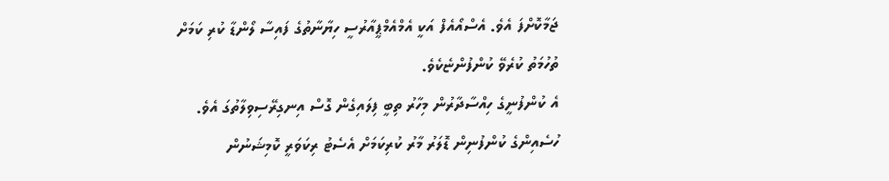ޖަމާކޮށްފަ އެވެ. އެސްއޯއެފް އަކީ އެމްއެމްޕީއާރުސީ ހިޔާނާތުގެ ފައިސާ ލޯންޑާ ކުރި ކަމަށް ތުހުމަތު ކުރެވޭ ކުންފުންޏެކެވެ.
އެ ކުންފުނީގެ ހިއްސާދާރުން މިހާރު ތިބީ ފިލައިގެން ގޮސް އިނގިރޭސިވިލާތުގަ އެވެ. ހުސެއިންގެ ކުންފުނިން ޑޮލަރު މާރު ކުރިކަމަށް އެސެޓު ރިކަވަރީ ކޮމިޝަނުން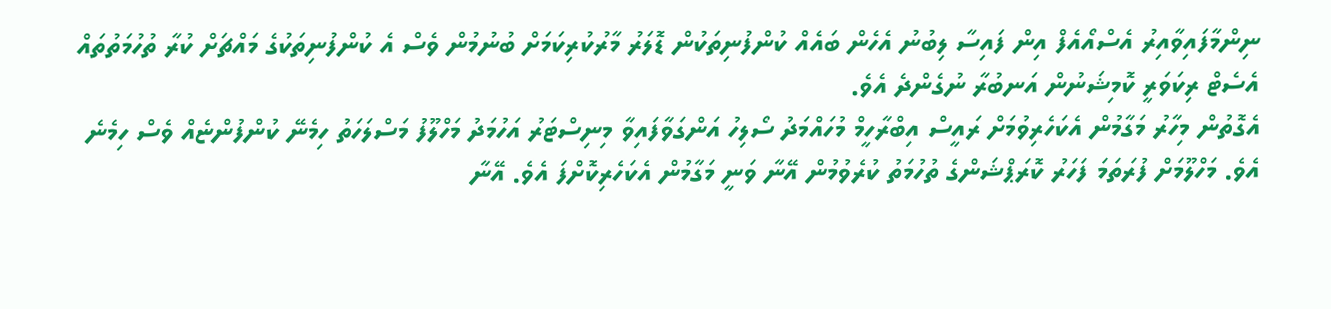ނިންމާފައިވާއިރު އެސްއޯއެފް އިން ފައިސާ ލިބުނު އެހެން ބައެއް ކުންފުނިތަކުން ޑޮލަރު މާރުކުރިކަމަށް ބުނުމުން ވެސް އެ ކުންފުނިތަކުގެ މައްޗަށް ކުރާ ތުހުމަތުތައް އެސެޓް ރިކަވަރީ ކޮމިޝަނުން އަނބުރާ ނުގެންދެ އެވެ.
އެގޮތުން މިހާރު މަގާމުން އެކަހެރިވުމަށް ރައީސް އިބްރާހީމް މުހައްމަދު ސޯލިހު އަންގަވާފައިވާ މިނިސްޓަރު އަހުމަދު މަހްލޫފު މަސްލަހަތު ހިމެނޭ ކުންފުންޏެއް ވެސް ހިމެނެ އެވެ. މަހްލޫމަށް ފުރަތަމަ ފަހަރު ކޮރަޕްޝަންގެ ތުހުމަތު ކުރެވުމުން އޭނާ ވަނީ މަގާމުން އެކަހެރިކޮށްފަ އެވެ. އޭނާ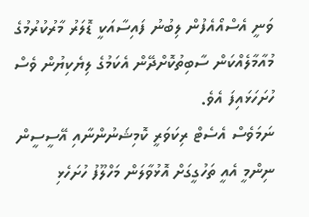ވަނީ އެސްއޯއެފުން ލިބުނު ފައިސާއަކީ ޑޮލަރު މާރުކުރުމުގެ މުއާމާލެއްކަން ސާބިތުކޮށްދޭން އެކަމުގެ ލިޔެކިޔުން ވެސް ހުށަހަޅައިފަ އެވެ.
ނަމަވެސް އެސެޓް ރިކަވަރީ ކޮމިޝަނުންނާއި އޭސީސީން ނިންމީ އެއީ ތަހުގީގަށް އޮޅުވާލަން މަހްލޫފު ހުށަހެޅި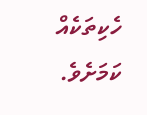ހެކިތަކެއް ކަމަށެވެ.